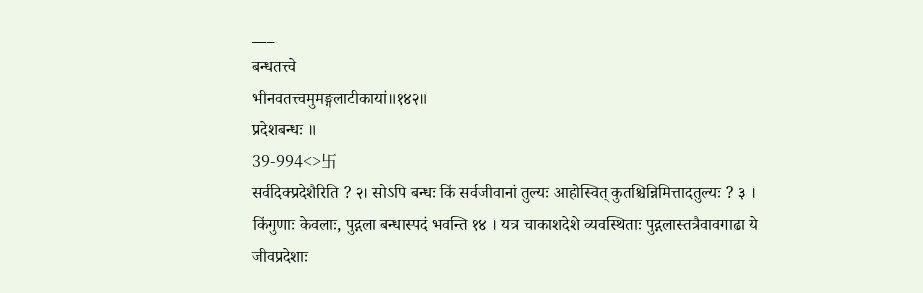___
बन्धतत्त्वे
भीनवतत्त्वमुमङ्गलाटीकायां॥१४२॥
प्रदेशबन्धः ॥
39-994<>卐
सर्वदिक्प्रदेशैरिति ? २। सोऽपि बन्धः किं सर्वजीवानां तुल्यः आहोस्वित् कुतश्चिन्निमित्तादतुल्यः ? ३ । किंगुणाः केवलाः, पुद्गला बन्धास्पदं भवन्ति १४ । यत्र चाकाशदेशे व्यवस्थिताः पुद्गलास्तत्रैवावगाढा ये जीवप्रदेशाः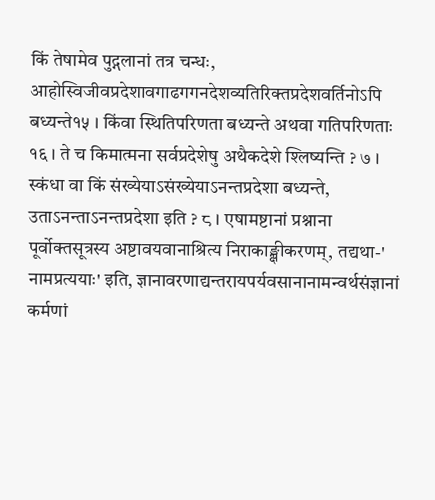किं तेषामेव पुद्गलानां तत्र चन्धः, आहोस्विजीवप्रदेशावगाढगगनदेशव्यतिरिक्तप्रदेशवर्तिनोऽपि बध्यन्ते१५ । किंवा स्थितिपरिणता बध्यन्ते अथवा गतिपरिणताः १६ । ते च किमात्मना सर्वप्रदेशेषु अथैकदेशे श्लिष्यन्ति ? ७ । स्कंधा वा किं संख्येयाऽसंख्येयाऽनन्तप्रदेशा बध्यन्ते, उताऽनन्ताऽनन्तप्रदेशा इति ? ८ । एषामष्टानां प्रश्नाना पूर्वोक्तसूत्रस्य अष्टावयवानाश्रित्य निराकाङ्क्षीकरणम्, तद्यथा-' नामप्रत्ययाः' इति, ज्ञानावरणाद्यन्तरायपर्यवसानानामन्वर्थसंज्ञानां कर्मणां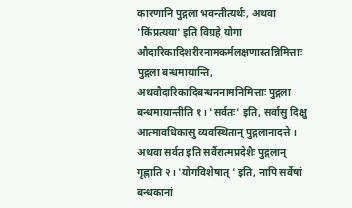कारणानि पुद्गला भवन्तीत्यर्थः, अथवा 'किंप्रत्यया' इति विग्रहे योगा औदारिकादिशरीरनामकर्मलक्षणास्तन्निमित्ताः पुद्गला बन्धमायान्ति, अथवौदारिकादिबन्धननामनिमित्ताः पुद्गला बन्धमायान्तीति १। 'सर्वतः' इति, सर्वासु दिक्षु आत्मावधिकासु व्यवस्थितान् पुद्गलानादत्ते । अथवा सर्वत इति सर्वैरात्मप्रदेशैः पुद्गलान् गृह्णाति २। 'योगविशेषात् ' इति, नापि सर्वेषां बन्धकानां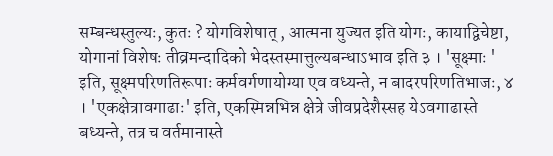सम्बन्धस्तुल्यः, कुतः ? योगविशेषात् , आत्मना युज्यत इति योगः, कायाद्विचेष्टा, योगानां विशेषः तीव्रमन्दादिको भेदस्तस्मात्तुल्यबन्धाऽभाव इति ३ । 'सूक्ष्माः ' इति, सूक्ष्मपरिणतिरूपाः कर्मवर्गणायोग्या एव वध्यन्ते, न बादरपरिणतिभाजः, ४ । 'एकक्षेत्रावगाढाः' इति, एकस्मिन्नभिन्न क्षेत्रे जीवप्रदेशैस्सह येऽवगाढास्ते बध्यन्ते, तत्र च वर्तमानास्ते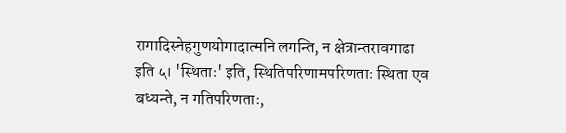रागादिस्नेहगुणयोगादात्मनि लगन्ति, न क्षेत्रान्तरावगाढा इति ५। 'स्थिताः' इति, स्थितिपरिणामपरिणताः स्थिता एव बध्यन्ते, न गतिपरिणताः,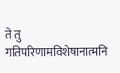ते तु गतिपरिणामविशेषानात्मनि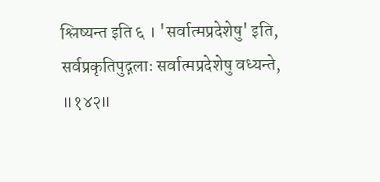श्लिष्यन्त इति ६ । 'सर्वात्मप्रदेशेषु' इति, सर्वप्रकृतिपुद्गलाः सर्वात्मप्रदेशेषु वध्यन्ते,
॥१४२॥